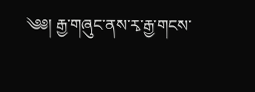༄༅། རྒྱ་གཞུང་ནས་རྭ་རྒྱ་གངས་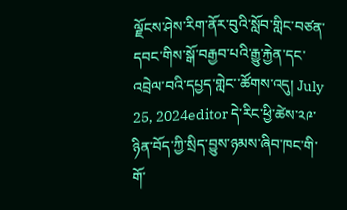ལྗོངས་ཤེས་རིག་ནོར་བུའི་སློབ་གླིང་བཙན་དབང་གིས་སྒོ་བརྒྱབ་པའི་རྒྱུ་རྐྱེན་དང་འབྲེལ་བའི་དཔྱད་གླེང་་ཚོགས་འདུ། July 25, 2024editor དེ་རིང་ཕྱི་ཚེས་༢༩་ཉིན་བོད་ཀྱི་སྲིད་བྱུས་ཉམས་ཞིབ་ཁང་གི་གོ་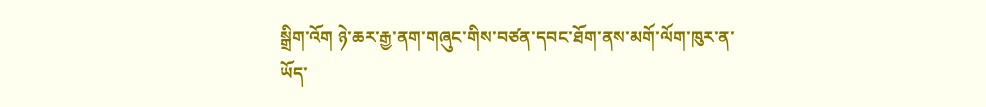སྒྲིག་འོག ཉེ་ཆར་རྒྱ་ནག་གཞུང་གིས་བཙན་དབང་ཐོག་ནས་མགོ་ལོག་ཁུར་ན་ཡོད་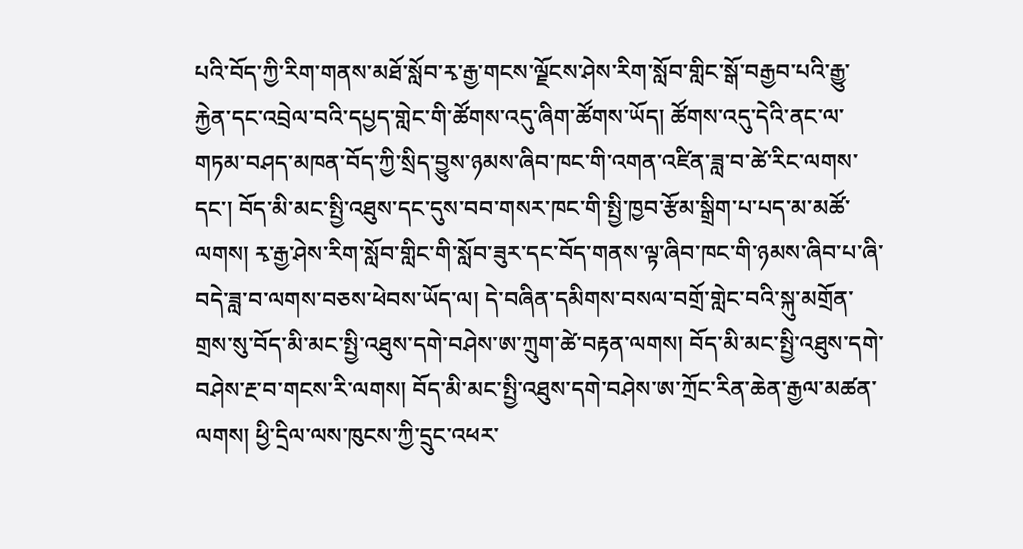པའི་བོད་ཀྱི་རིག་གནས་མཐོ་སློབ་རྭ་རྒྱ་གངས་ལྗོངས་ཤེས་རིག་སློབ་གླིང་སྒོ་བརྒྱབ་པའི་རྒྱུ་རྐྱེན་དང་འབྲེལ་བའི་དཔྱད་གླེང་གི་ཚོགས་འདུ་ཞིག་ཚོགས་ཡོད། ཚོགས་འདུ་དེའི་ནང་ལ་གཏམ་བཤད་མཁན་བོད་ཀྱི་སྲིད་བྱུས་ཉམས་ཞིབ་ཁང་གི་འགན་འཛིན་ཟླ་བ་ཚེ་རིང་ལགས་དང་། བོད་མི་མང་སྤྱི་འཐུས་དང་དུས་བབ་གསར་ཁང་གི་སྤྱི་ཁྱབ་རྩོམ་སྒྲིག་པ་པད་མ་མཚོ་ལགས། རྭ་རྒྱ་ཤེས་རིག་སློབ་གླིང་གི་སློབ་ཟུར་དང་བོད་གནས་ལྟ་ཞིབ་ཁང་གི་ཉམས་ཞིབ་པ་ཞི་བདེ་ཟླ་བ་ལགས་བཅས་ཕེབས་ཡོད་ལ། དེ་བཞིན་དམིགས་བསལ་བགྲོ་གླེང་བའི་སྐུ་མགྲོན་གྲས་སུ་བོད་མི་མང་སྤྱི་འཐུས་དགེ་བཤེས་ཨ་ཀྲུག་ཚེ་བརྟན་ལགས། བོད་མི་མང་སྤྱི་འཐུས་དགེ་བཤེས་རྔ་བ་གངས་རི་ལགས། བོད་མི་མང་སྤྱི་འཐུས་དགེ་བཤེས་ཨ་ཀྲོང་རིན་ཆེན་རྒྱལ་མཚན་ལགས། ཕྱི་དྲིལ་ལས་ཁུངས་ཀྱི་དྲུང་འཕར་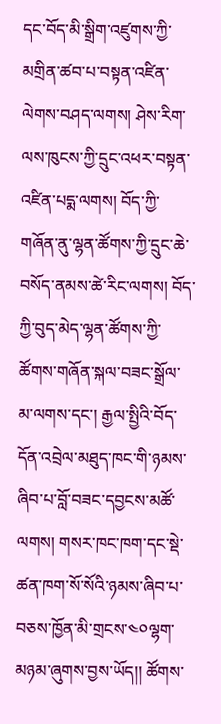དང་བོད་མི་སྒྲིག་འཛུགས་ཀྱི་མགྲིན་ཚབ་པ་བསྟན་འཛིན་ལེགས་བཤད་ལགས། ཤེས་རིག་ལས་ཁུངས་ཀྱི་དྲུང་འཕར་བསྟན་འཛིན་པདྨ་ལགས། བོད་ཀྱི་གཞོན་ནུ་ལྷན་ཚོགས་ཀྱི་དྲུང་ཆེ་བསོད་ནམས་ཚེ་རིང་ལགས། བོད་ཀྱི་བུད་མེད་ལྷན་ཚོགས་ཀྱི་ཚོགས་གཞོན་སྐལ་བཟང་སྒྲོལ་མ་ལགས་དང་། རྒྱལ་སྤྱིའི་བོད་དོན་འབྲེལ་མཐུད་ཁང་གི་ཉམས་ཞིབ་པ་བློ་བཟང་དབྱངས་མཚོ་ལགས། གསར་ཁང་ཁག་དང་སྡེ་ཚན་ཁག་སོ་སོའི་ཉམས་ཞིབ་པ་བཅས་ཁྱོན་མི་གྲངས་༤༠ལྷག་མཉམ་ཞུགས་བྱས་ཡོད།། ཚོགས་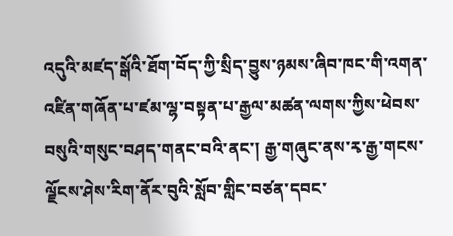འདུའི་མཛད་སྒོའི་ཐོག་བོད་ཀྱི་སྲིད་བྱུས་ཉམས་ཞིབ་ཁང་གི་འགན་འཛིན་གཞོན་པ་ཛམ་ལྷ་བསྟན་པ་རྒྱལ་མཚན་ལགས་ཀྱིས་ཕེབས་བསུའི་གསུང་བཤད་གནང་བའི་ནང་། རྒྱ་གཞུང་ནས་རྭ་རྒྱ་གངས་ལྗོངས་ཤེས་རིག་ནོར་བུའི་སློབ་གླིང་བཙན་དབང་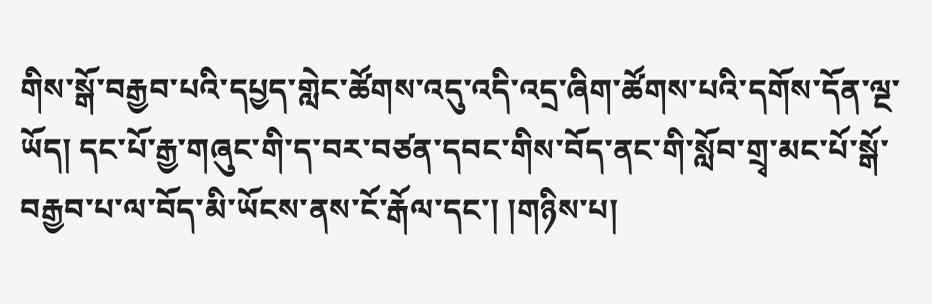གིས་སྒོ་བརྒྱབ་པའི་དཔྱད་གླེང་ཚོགས་འདུ་འདི་འདྲ་ཞིག་ཚོགས་པའི་དགོས་དོན་ལྔ་ཡོད། དང་པོ་རྒྱ་གཞུང་གི་ད་བར་བཙན་དབང་གིས་བོད་ནང་གི་སློབ་གྲྭ་མང་པོ་སྒོ་བརྒྱབ་པ་ལ་བོད་མི་ཡོངས་ནས་ངོ་རྒོལ་དང་། །གཉིས་པ།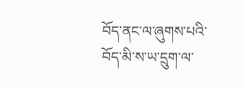བོད་ནང་ལ་ཞུགས་པའི་བོད་མི་ས་ཡ་དྲུག་ལ་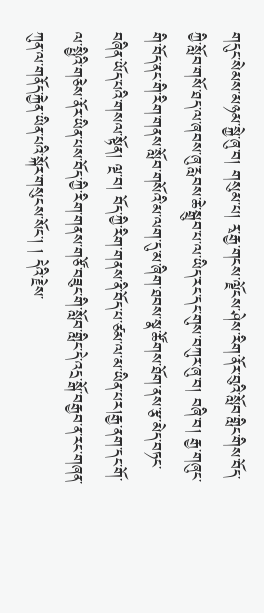གདུང་སེམས་མཉམ་སྐྱེ་ཞུ་བ། གསུམ་པ། རྭ་རྒྱ་གངས་ལྗོངས་ཤེས་རིག་ནོར་བུའི་སློབ་གླིང་གིས་བོད་ཀྱི་སློབ་གསོ་ཐད་ལ་ཞབས་ཞུ་རླབས་ཆེ་སྒྲུབ་པ་ལ་ཡིད་རང་དང་གུས་བཀུར་ཞུ་བ། བཞི་བ། རྒྱ་གཞུང་གི་བོད་ནང་གི་རིག་གནས་སློབ་གསོའི་མ་ལག་དུ་མ་ཞིག་ཐབས་སྣ་ཚོགས་ཐོག་ནས་རྩ་མེད་བཏང་བཞིན་ཡོད་པའི་གསལ་སྟོན། ལྔ་བ། བོད་ཀྱི་རིག་གནས་ནི་བོད་པ་ཙམ་ལ་མ་ཡིན་པར།རྒྱ་ནག་དང་གོ་ལ་སྤྱིའི་གཅེས་ནོར་ཡིན་པས་བོད་ཀྱི་རིག་གནས་གཙོ་བཟུང་གི་སློབ་གླིང་དེ་འདྲ་སྒོ་བརྒྱབ་ན་རང་གཞན་ཀུན་ལ་གནོད་རྐྱེན་ཡིན་པའི་སྐོར་གསུངས་སོང་། ། དེའི་རྗེས་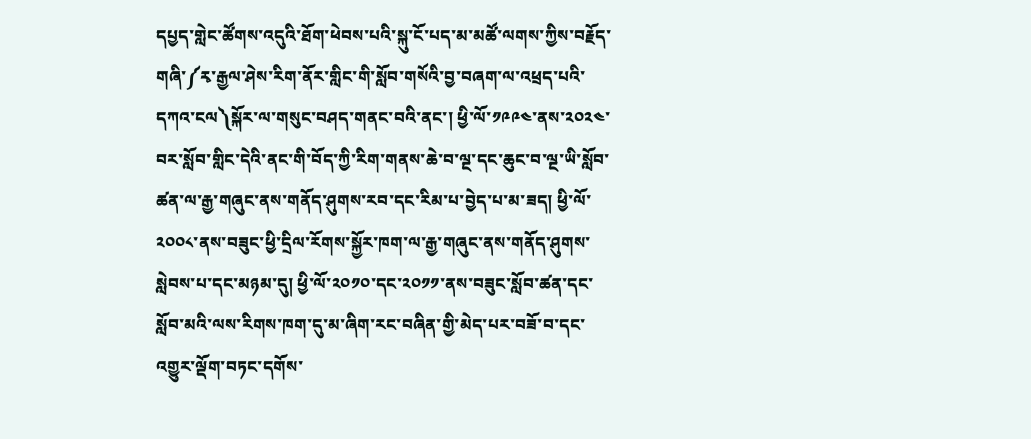དཔྱད་གླེང་ཚོགས་འདུའི་ཐོག་ཕེབས་པའི་སྐུ་ངོ་པད་མ་མཚོ་ལགས་ཀྱིས་བརྗོད་གཞི་༼རྭ་རྒྱལ་ཤེས་རིག་ནོར་གླིང་གི་སློབ་གསོའི་བྱ་བཞག་ལ་འཕྲད་པའི་དཀའ་ངལ༽སྐོར་ལ་གསུང་བཤད་གནང་བའི་ནང་། ཕྱི་ལོ་༡༩༩༤་ནས་༢༠༢༤་བར་སློབ་གླིང་དེའི་ནང་གི་བོད་ཀྱི་རིག་གནས་ཆེ་བ་ལྔ་དང་ཆུང་བ་ལྔ་ཡི་སློབ་ཚན་ལ་རྒྱ་གཞུང་ནས་གནོད་ཤུགས་རབ་དང་རིམ་པ་བྱེད་པ་མ་ཟད། ཕྱི་ལོ་༢༠༠༨་ནས་བཟུང་ཕྱི་དྲིལ་རོགས་སྐྱོར་ཁག་ལ་རྒྱ་གཞུང་ནས་གནོད་ཤུགས་སླེབས་པ་དང་མཉམ་དུ། ཕྱི་ལོ་༢༠༡༠་དང་༢༠༡༡་ནས་བཟུང་སློབ་ཚན་དང་སློབ་མའི་ལས་རིགས་ཁག་དུ་མ་ཞིག་རང་བཞིན་གྱི་མེད་པར་བཟོ་བ་དང་འགྱུར་ལྡོག་བཏང་དགོས་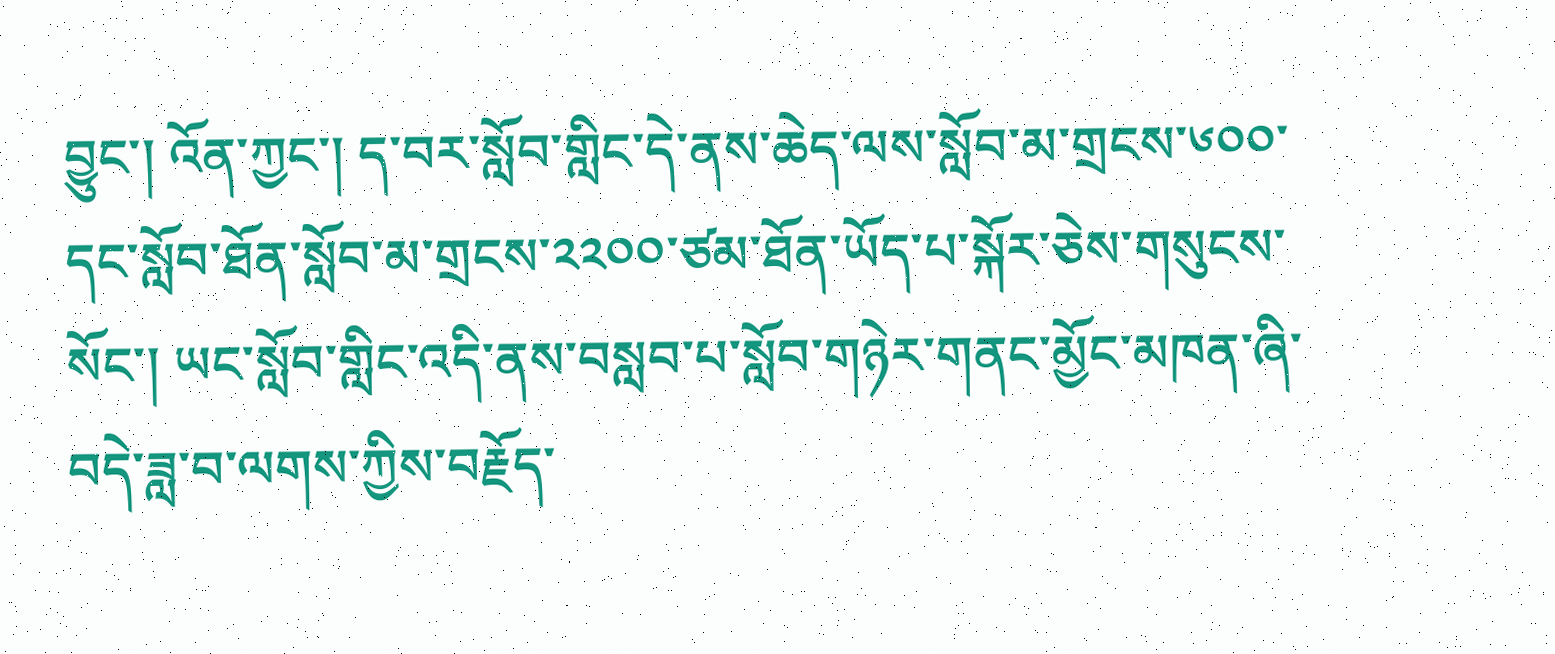བྱུང་། འོན་ཀྱང་། ད་བར་སློབ་གླིང་དེ་ནས་ཆེད་ལས་སློབ་མ་གྲངས་༦༠༠་དང་སློབ་ཐོན་སློབ་མ་གྲངས་༢༢༠༠་ཙམ་ཐོན་ཡོད་པ་སྐོར་ཅེས་གསུངས་སོང་། ཡང་སློབ་གླིང་འདི་ནས་བསླབ་པ་སློབ་གཉེར་གནང་མྱོང་མཁན་ཞི་བདེ་ཟླ་བ་ལགས་ཀྱིས་བརྗོད་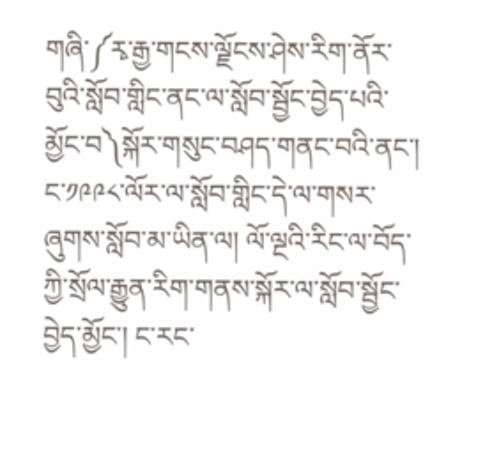གཞི་༼རྭ་རྒྱ་གངས་ལྗོངས་ཤེས་རིག་ནོར་བུའི་སློབ་གླིང་ནང་ལ་སློབ་སྦྱོང་བྱེད་པའི་མྱོང་བ༽སྐོར་གསུང་བཤད་གནང་བའི་ནང་། ང་༡༩༩༨་ལོར་ལ་སློབ་གླིང་དེ་ལ་གསར་ཞུགས་སློབ་མ་ཡིན་ལ། ལོ་ལྔའི་རིང་ལ་བོད་ཀྱི་སྲོལ་རྒྱུན་རིག་གནས་སྐོར་ལ་སློབ་སྦྱོང་བྱེད་མྱོང་། ང་རང་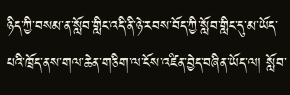ཉིད་ཀྱི་བསམ་ན་སློབ་གླིང་འདི་ནི་ཉེ་རབས་བོད་ཀྱི་སློབ་གླིང་དུ་མ་ཡོད་པའི་ཁྲོད་ནས་གལ་ཆེན་གཅིག་ལ་ངོས་འཛིན་བྱེད་བཞིན་ཡོད་ལ། སློབ་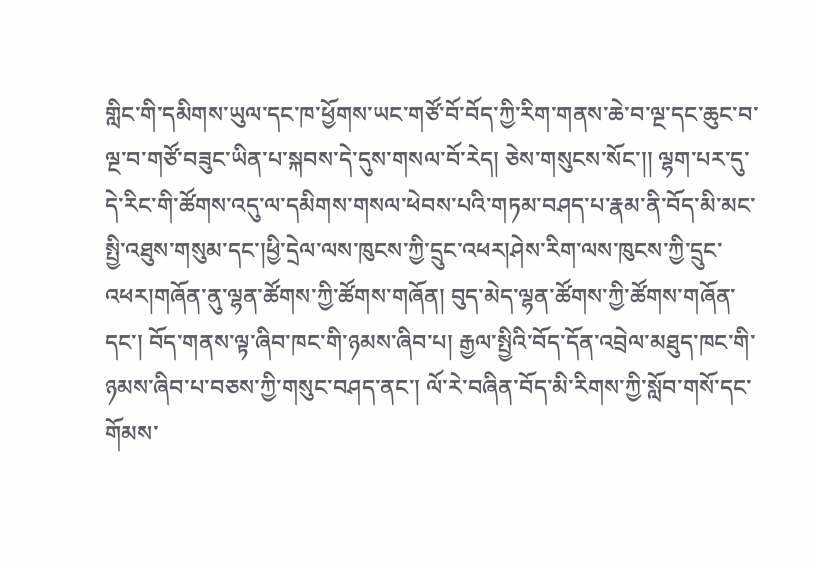གླིང་གི་དམིགས་ཡུལ་དང་ཁ་ཕྱོགས་ཡང་གཙོ་བོ་བོད་ཀྱི་རིག་གནས་ཆེ་བ་ལྔ་དང་ཆུང་བ་ལྔ་བ་གཙོ་བཟུང་ཡིན་པ་སྐབས་དེ་དུས་གསལ་བོ་རེད། ཅེས་གསུངས་སོང་།། ལྷག་པར་དུ་དེ་རིང་གི་ཚོགས་འདུ་ལ་དམིགས་གསལ་ཕེབས་པའི་གཏམ་བཤད་པ་རྣམ་ནི་བོད་མི་མང་སྤྱི་འཐུས་གསུམ་དང་།ཕྱི་དྲེལ་ལས་ཁུངས་ཀྱི་དྲུང་འཕར།ཤེས་རིག་ལས་ཁུངས་ཀྱི་དྲུང་འཕར།གཞོན་ནུ་ལྷན་ཚོགས་ཀྱི་ཚོགས་གཞོན། བུད་མེད་ལྷན་ཚོགས་ཀྱི་ཚོགས་གཞོན་དང་། བོད་གནས་ལྟ་ཞིབ་ཁང་གི་ཉམས་ཞིབ་པ། རྒྱལ་སྤྱིའི་བོད་དོན་འབྲེལ་མཐུད་ཁང་གི་ཉམས་ཞིབ་པ་བཅས་ཀྱི་གསུང་བཤད་ནང་། ལོ་རེ་བཞིན་བོད་མི་རིགས་ཀྱི་སློབ་གསོ་དང་གོམས་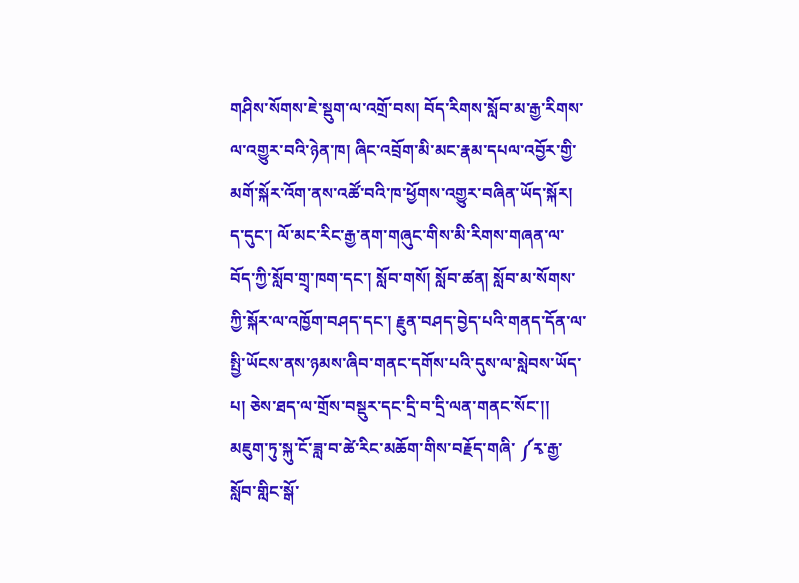གཤིས་སོགས་ཇེ་སྡུག་ལ་འགྲོ་བས། བོད་རིགས་སློབ་མ་རྒྱ་རིགས་ལ་འགྱུར་བའི་ཉེན་ཁ། ཞིང་འབྲོག་མི་མང་རྣམ་དཔལ་འབྱོར་གྱི་མགོ་སྐོར་འོག་ནས་འཚོ་བའི་ཁ་ཕྱོགས་འགྱུར་བཞིན་ཡོད་སྐོར། ད་དུང་། ལོ་མང་རིང་རྒྱ་ནག་གཞུང་གིས་མི་རིགས་གཞན་ལ་བོད་ཀྱི་སློབ་གྲྭ་ཁག་དང་། སློབ་གསོ། སློབ་ཚན། སློབ་མ་སོགས་ཀྱི་སྐོར་ལ་འཁྱོག་བཤད་དང་། རྗུན་བཤད་བྱེད་པའི་གནད་དོན་ལ་སྤྱི་ཡོངས་ནས་ཉམས་ཞིབ་གནང་དགོས་པའི་དུས་ལ་སླེབས་ཡོད་པ། ཅེས་ཐད་ལ་གྲོས་བསྡུར་དང་དྲི་བ་དྲི་ལན་གནང་སོང་།། མཇུག་ཏུ་སྐུ་ངོ་ཟླ་བ་ཚེ་རིང་མཆོག་གིས་བརྗོད་གཞི་ ༼རྭ་རྒྱ་སློབ་གླིང་སྒོ་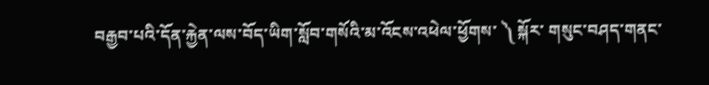བརྒྱབ་པའི་དོན་རྐྱེན་ལས་བོད་ཡིག་སློབ་གསོའི་མ་འོངས་འཕེལ་ཕྱོགས་ ༽ སྐོར་ གསུང་བཤད་གནང་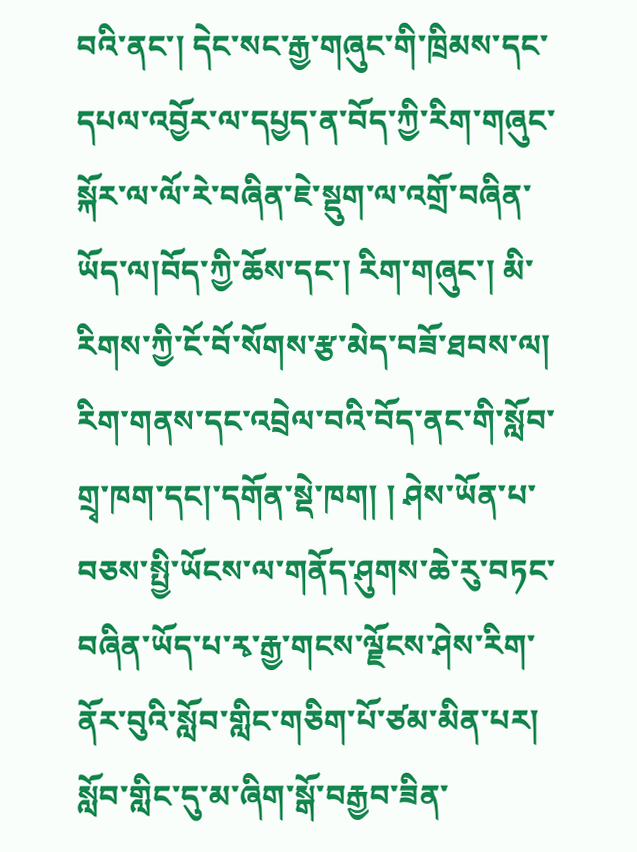བའི་ནང་། དེང་སང་རྒྱ་གཞུང་གི་ཁྲིམས་དང་དཔལ་འབྱོར་ལ་དཔྱད་ན་བོད་ཀྱི་རིག་གཞུང་སྐོར་ལ་ལོ་རེ་བཞིན་ཇེ་སྡུག་ལ་འགྲོ་བཞིན་ཡོད་ལ།བོད་ཀྱི་ཆོས་དང་། རིག་གཞུང་། མི་རིགས་ཀྱི་ངོ་བོ་སོགས་རྩ་མེད་བཟོ་ཐབས་ལ། རིག་གནས་དང་འབྲེལ་བའི་བོད་ནང་གི་སློབ་གྲྭ་ཁག་དང།་དགོན་སྡེ་ཁག། ། ཤེས་ཡོན་པ་བཅས་སྤྱི་ཡོངས་ལ་གནོད་ཤུགས་ཆེ་རུ་བཏང་བཞིན་ཡོད་པ་རྭ་རྒྱ་གངས་ལྗོངས་ཤེས་རིག་ནོར་བུའི་སློབ་གླིང་གཅིག་པོ་ཙམ་མིན་པར། སློབ་གླིང་དུ་མ་ཞིག་སྒོ་བརྒྱབ་ཟིན་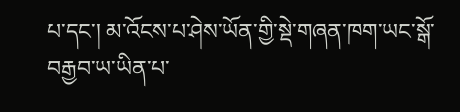པ་དང་། མ་འོངས་པ་ཤེས་ཡོན་གྱི་སྡེ་གཞན་ཁག་ཡང་སྒོ་བརྒྱབ་ཡ་ཡིན་པ་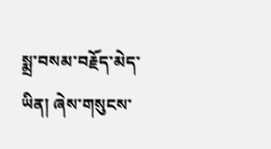སྨྲ་བསམ་བརྗོད་མེད་ཡིན། ཞེས་གསུངས་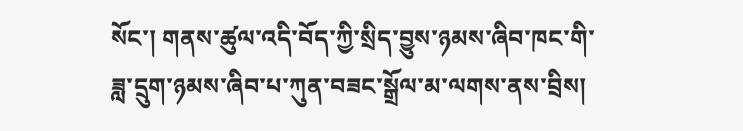སོང་། གནས་ཚུལ་འདི་བོད་ཀྱི་སྲིད་བྱུས་ཉམས་ཞིབ་ཁང་གི་ཟླ་དྲུག་ཉམས་ཞིབ་པ་ཀུན་བཟང་སྒྲོལ་མ་ལགས་ནས་བྲིས།